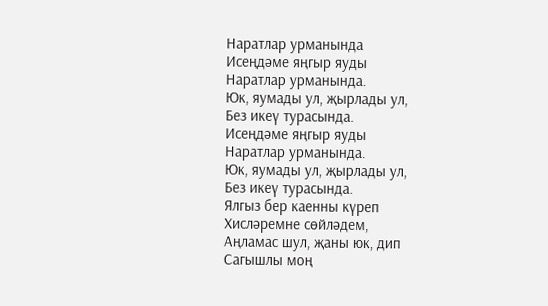Наратлар урманында
Исеңдәме яңгыр яуды
Наратлар урманында.
Юк, яумады ул, җырлады ул,
Без икеү турасында.
Исеңдәме яңгыр яуды
Наратлар урманында.
Юк, яумады ул, җырлады ул,
Без икеү турасында.
Ялгыз бер каенны күреп
Хисләремне сөйләдем,
Аңламас шул, җаны юк, дип
Сагышлы моң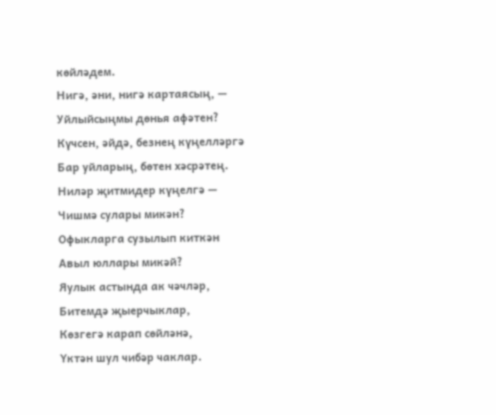көйләдем.
Нигә, әни, нигә картаясың, —
Уйлыйсыңмы дөнья афәтен?
Күчсен, әйдә, безнең күңелләргә
Бар уйларың, бөтен хәсрәтең.
Ниләр җитмидер күңелгә —
Чишмә сулары микән?
Офыкларга сузылып киткән
Авыл юллары микәй?
Яулык астында ак чәчләр,
Битемдә җыерчыклар,
Көзгегә карап сөйләнә,
Үктән шул чибәр чаклар.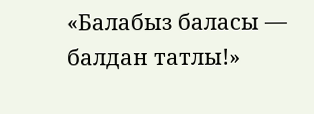«Балабыз баласы — балдан татлы!»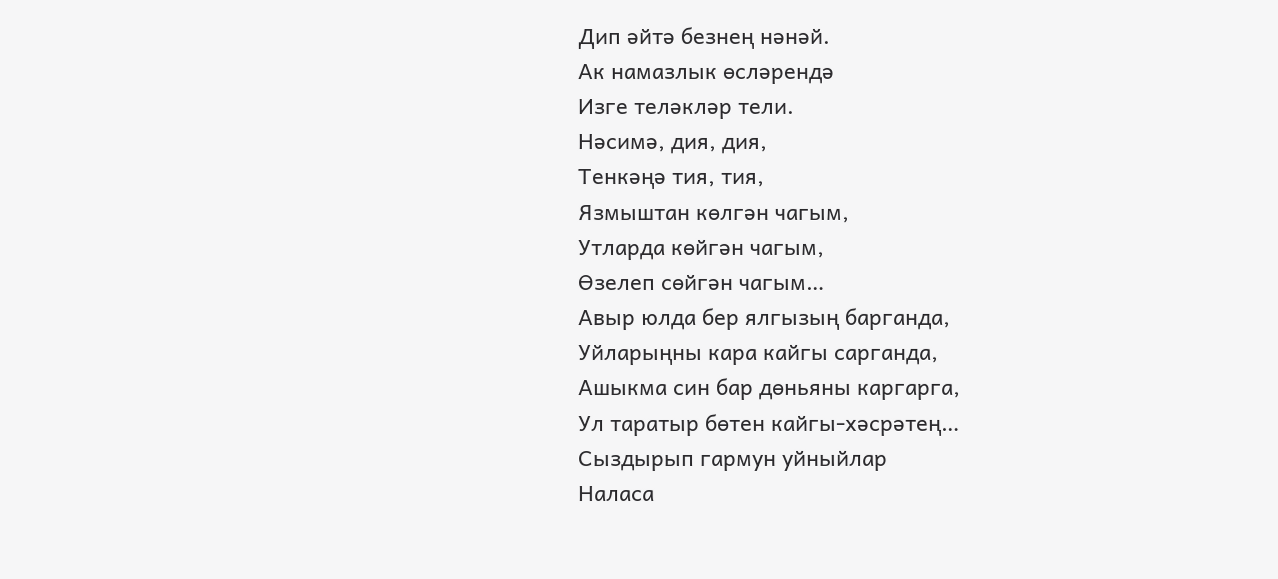Дип әйтә безнең нәнәй.
Ак намазлык өсләрендә
Изге теләкләр тели.
Нәсимә, дия, дия,
Тенкәңә тия, тия,
Язмыштан көлгән чагым,
Утларда көйгән чагым,
Өзелеп сөйгән чагым…
Авыр юлда бер ялгызың барганда,
Уйларыңны кара кайгы сарганда,
Ашыкма син бар дөньяны каргарга,
Ул таратыр бөтен кайгы-хәсрәтең…
Сыздырып гармун уйныйлар
Наласа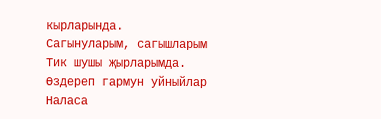кырларында.
Сагынуларым, сагышларым
Тик шушы җырларымда.
Өздереп гармун уйныйлар
Наласа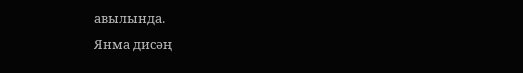авылында.
Янма дисәң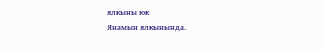ялкыны юк
Янамын ялкынында.